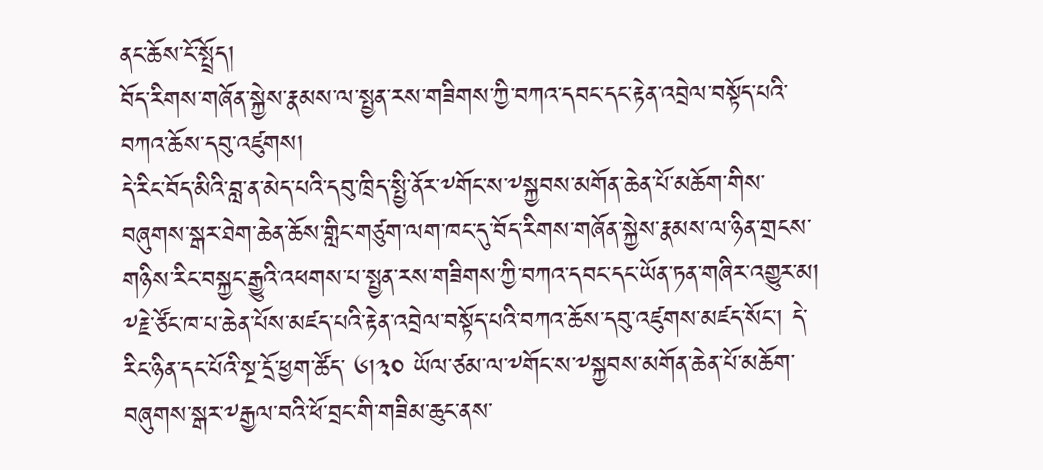ནང་ཆོས་ངོ་སྤྲོད།
བོད་རིགས་གཞོན་སྐྱེས་རྣམས་ལ་སྤྱན་རས་གཟིགས་ཀྱི་བཀའ་དབང་དང་རྟེན་འབྲེལ་བསྟོད་པའི་བཀའ་ཆོས་དབུ་འཛུགས།
དེ་རིང་བོད་མིའི་བླ་ན་མེད་པའི་དབུ་ཁྲིད་སྤྱི་ནོར་༸གོང་ས་༸སྐྱབས་མགོན་ཆེན་པོ་མཆོག་གིས་བཞུགས་སྒར་ཐེག་ཆེན་ཆོས་གླིང་གཙུག་ལག་ཁང་དུ་བོད་རིགས་གཞོན་སྐྱེས་རྣམས་ལ་ཉིན་གྲངས་གཉིས་རིང་བསྐྱང་རྒྱུའི་འཕགས་པ་སྤྱན་རས་གཟིགས་ཀྱི་བཀའ་དབང་དང་ཡོན་ཏན་གཞིར་འགྱུར་མ། ༸རྗེ་ཙོང་ཁ་པ་ཆེན་པོས་མཛད་པའི་རྟེན་འབྲེལ་བསྟོད་པའི་བཀའ་ཆོས་དབུ་འཛུགས་མཛད་སོང་། དེ་རིང་ཉིན་དང་པོའི་སྔ་དྲོ་ཕྱག་ཚོད་ ༦།༣༠ ཡོལ་ཙམ་ལ་༸གོང་ས་༸སྐྱབས་མགོན་ཆེན་པོ་མཆོག་བཞུགས་སྒར་༸རྒྱལ་བའི་ཕོ་བྲང་གི་གཟིམ་ཆུང་ནས་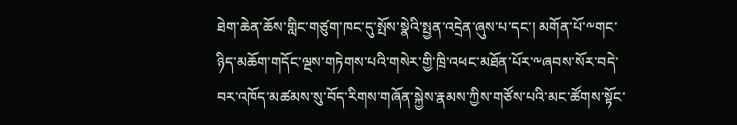ཐེག་ཆེན་ཆོས་གླིང་གཙུག་ཁང་དུ་སྤོས་སྣེའི་སྤྱན་འདྲེན་ཞུས་པ་དང་། མགོན་པོ་༸གང་ཉིད་མཆོག་གདོང་ལྔས་གཏེགས་པའི་གསེར་གྱི་ཁྲི་འཕང་མཐོན་པོར་༸ཞབས་སོར་བདེ་བར་འཁོད་མཚམས་སུ་བོད་རིགས་གཞོན་སྐྱེས་རྣམས་ཀྱིས་གཙོས་པའི་མང་ཚོགས་སྟོང་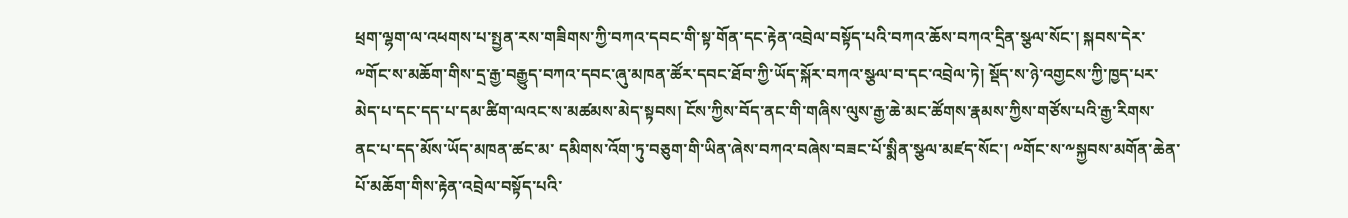ཕྲག་ལྷག་ལ་འཕགས་པ་སྤྱན་རས་གཟིགས་ཀྱི་བཀའ་དབང་གི་སྟ་གོན་དང་རྟེན་འབྲེལ་བསྟོད་པའི་བཀའ་ཆོས་བཀའ་དྲིན་སྩལ་སོང་། སྐབས་དེར་༸གོང་ས་མཆོག་གིས་དྲ་རྒྱ་བརྒྱུད་བཀའ་དབང་ཞུ་མཁན་ཚོར་དབང་ཐོབ་ཀྱི་ཡོད་སྐོར་བཀའ་སྩལ་བ་དང་འབྲེལ་ཏེ། སྡོད་ས་ཉེ་འགྱངས་ཀྱི་ཁྱད་པར་མེད་པ་དང་དད་པ་དམ་ཚིག་ལའང་ས་མཚམས་མེད་སྟབས། ངོས་ཀྱིས་བོད་ནང་གི་གཞིས་ལུས་རྒྱ་ཆེ་མང་ཚོགས་རྣམས་ཀྱིས་གཙོས་པའི་རྒྱ་རིགས་ནང་པ་དད་མོས་ཡོད་མཁན་ཚང་མ་ དམིགས་འོག་ཏུ་བཅུག་གི་ཡིན་ཞེས་བཀའ་བཞེས་བཟང་པོ་སྨིན་སྩལ་མཛད་སོང་། ༸གོང་ས་༸སྐྱབས་མགོན་ཆེན་པོ་མཆོག་གིས་རྟེན་འབྲེལ་བསྟོད་པའི་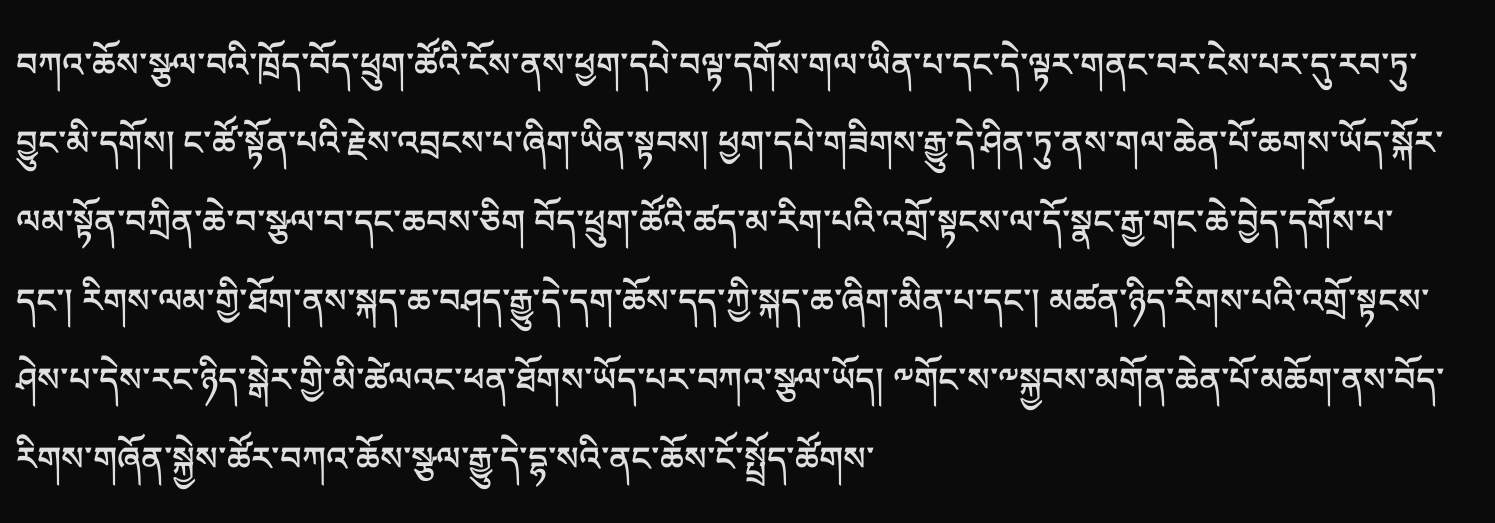བཀའ་ཆོས་སྩལ་བའི་ཁྲོད་བོད་ཕྲུག་ཚོའི་ངོས་ནས་ཕྱག་དཔེ་བལྟ་དགོས་གལ་ཡིན་པ་དང་དེ་ལྟར་གནང་བར་ངེས་པར་དུ་རབ་ཏུ་བྱུང་མི་དགོས། ང་ཚོ་སྟོན་པའི་རྗེས་འབྲངས་པ་ཞིག་ཡིན་སྟབས། ཕྱག་དཔེ་གཟིགས་རྒྱུ་དེ་ཤིན་ཏུ་ནས་གལ་ཆེན་པོ་ཆགས་ཡོད་སྐོར་ལམ་སྟོན་བཀྲིན་ཆེ་བ་སྩལ་བ་དང་ཆབས་ཅིག བོད་ཕྲུག་ཚོའི་ཚད་མ་རིག་པའི་འགྲོ་སྟངས་ལ་དོ་སྣང་རྒྱ་གང་ཆེ་བྱེད་དགོས་པ་དང་། རིགས་ལམ་གྱི་ཐོག་ནས་སྐད་ཆ་བཤད་རྒྱུ་དེ་དག་ཆོས་དད་ཀྱི་སྐད་ཆ་ཞིག་མིན་པ་དང་། མཚན་ཉིད་རིགས་པའི་འགྲོ་སྟངས་ཤེས་པ་དེས་རང་ཉིད་སྒེར་གྱི་མི་ཚེལའང་ཕན་ཐོགས་ཡོད་པར་བཀའ་སྩལ་ཡོད། ༸གོང་ས་༸སྐྱབས་མགོན་ཆེན་པོ་མཆོག་ནས་བོད་རིགས་གཞོན་སྐྱེས་ཚོར་བཀའ་ཆོས་སྩལ་རྒྱུ་དེ་དྷ་སའི་ནང་ཆོས་ངོ་སྤྲོད་ཚོགས་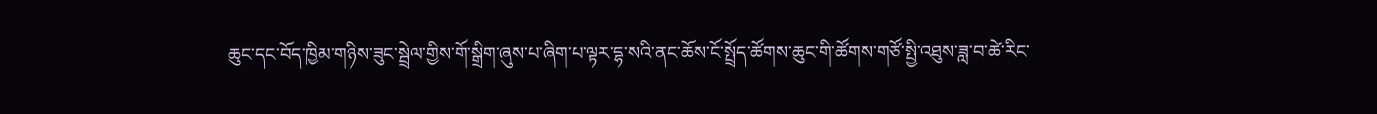ཆུང་དང་བོད་ཁྱིམ་གཉིས་ཟུང་སྦྲེལ་གྱིས་གོ་སྒྲིག་ཞུས་པ་ཞིག་པ་ལྟར་དྷ་སའི་ནང་ཆོས་ངོ་སྤྲོད་ཚོགས་ཆུང་གི་ཚོགས་གཙོ་སྤྱི་འཐུས་ཟླ་བ་ཚེ་རིང་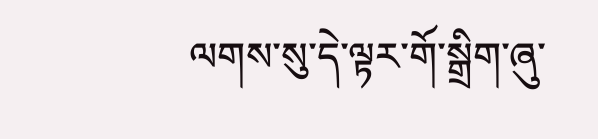ལགས་སུ་དེ་ལྟར་གོ་སྒྲིག་ཞུ་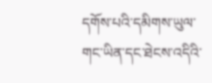དགོས་པའི་དམིགས་ཡུལ་གང་ཡིན་དང་ཐེངས་འདིའི་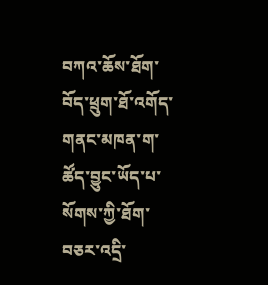བཀའ་ཆོས་ཐོག་བོད་ཕྲུག་ཐོ་འགོད་གནང་མཁན་ག་ཚོད་བྱུང་ཡོད་པ་སོགས་ཀྱི་ཐོག་བཅར་འདྲི་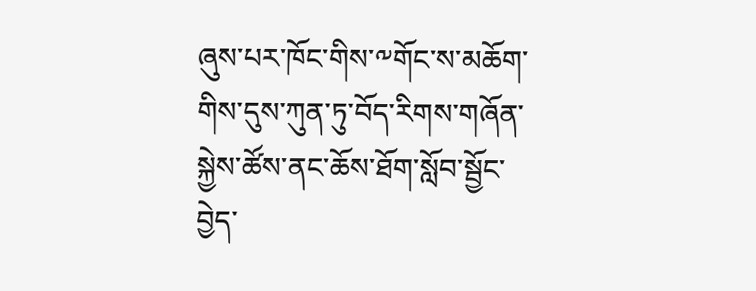ཞུས་པར་ཁོང་གིས་༸གོང་ས་མཆོག་གིས་དུས་ཀུན་ཏུ་བོད་རིགས་གཞོན་སྐྱེས་ཚོས་ནང་ཆོས་ཐོག་སློབ་སྦྱོང་བྱེད་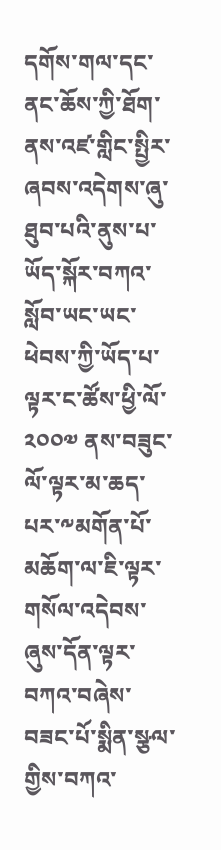དགོས་གལ་དང་ནང་ཆོས་ཀྱི་ཐོག་ནས་འཛ་གླིང་སྤྱིར་ཞབས་འདེགས་ཞུ་ཐུབ་པའི་ནུས་པ་ཡོད་སྐོར་བཀའ་སློབ་ཡང་ཡང་ཕེབས་ཀྱི་ཡོད་པ་ལྟར་ང་ཚོས་ཕྱི་ལོ་ ༢༠༠༧ ནས་བཟུང་ལོ་ལྟར་མ་ཆད་པར་༸མགོན་པོ་མཆོག་ལ་ཇི་ལྟར་གསོལ་འདེབས་ཞུས་དོན་ལྟར་བཀའ་བཞེས་བཟང་པོ་སྨིན་སྩལ་གྱིས་བཀའ་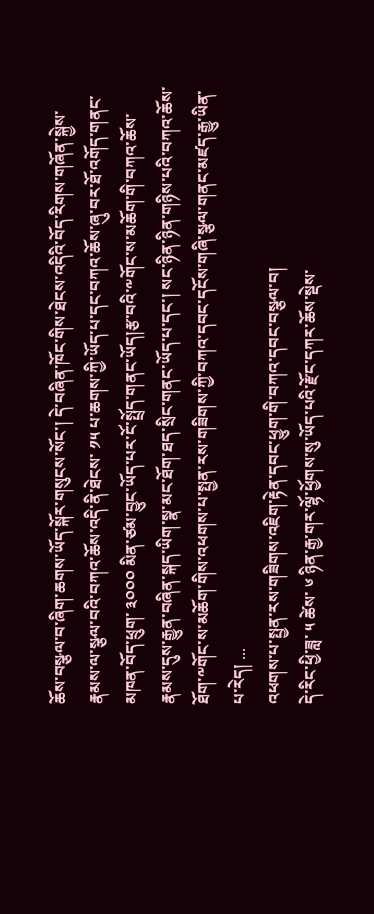ཆོས་བསྩལ་བ་ཞིག་ཆགས་ཡོད་སྐོར་གསུངས་སོང་། དེ་བཞིན་ཁོང་གིས་ཐེངས་འདིའི་བོད་རིགས་གཞོན་སྐྱེས་རྣམས་ལ་སྩལ་བའི་བཀའ་ཆོས་འདི་ནི་ཐེངས་ ༡༥ པ་ཆགས་ཀྱི་ཡོད་པ་དང་བཀའ་ཆོས་ཞུ་བར་ཐོ་འགོད་གནང་མཁན་བོད་ཕྲུག་ ༣༠༠༠ མིན་ཙམ་བྱུང་ཡོད་པར་ངོ་སྤྲོད་གནང་ཡོད།རྩ་བའི་༸གོང་ས་མཆོག་གི་བཀའ་ཆོས་རྣམས་དུས་རྒྱུན་བཞིན་སྐད་ཡིག་སྣ་མང་ཐོག་ཐད་སྲིང་གནང་ཡོད་པ་དང་། སང་ཉིན་ཉིན་གཉིས་པའི་བཀའ་ཆོས་ཐོག་༸གོང་ས་མཆོག་གིས་འཕགས་པ་སྤྱན་རས་གཟིགས་ཀྱི་བཀའ་དབང་དངོས་གཞི་སྩལ་གནང་མཛད་རྒྱུ་ཡིན་པ་རེད། ...
འཕགས་པ་སྤྱན་རས་གཟིགས་འཇིག་རྟེན་དབང་ཕྱུག་གི་བཀའ་དབང་བསྩལ་བ།
དེ་རིང་ཕྱི་ཟླ་ ༥ ཚེས་ ༦ ཉིན་རྒྱ་གར་ལྷོ་ཕྱོགས་སུ་ཡོད་པའི་རྫོང་དཀར་ཆོས་སྡེས་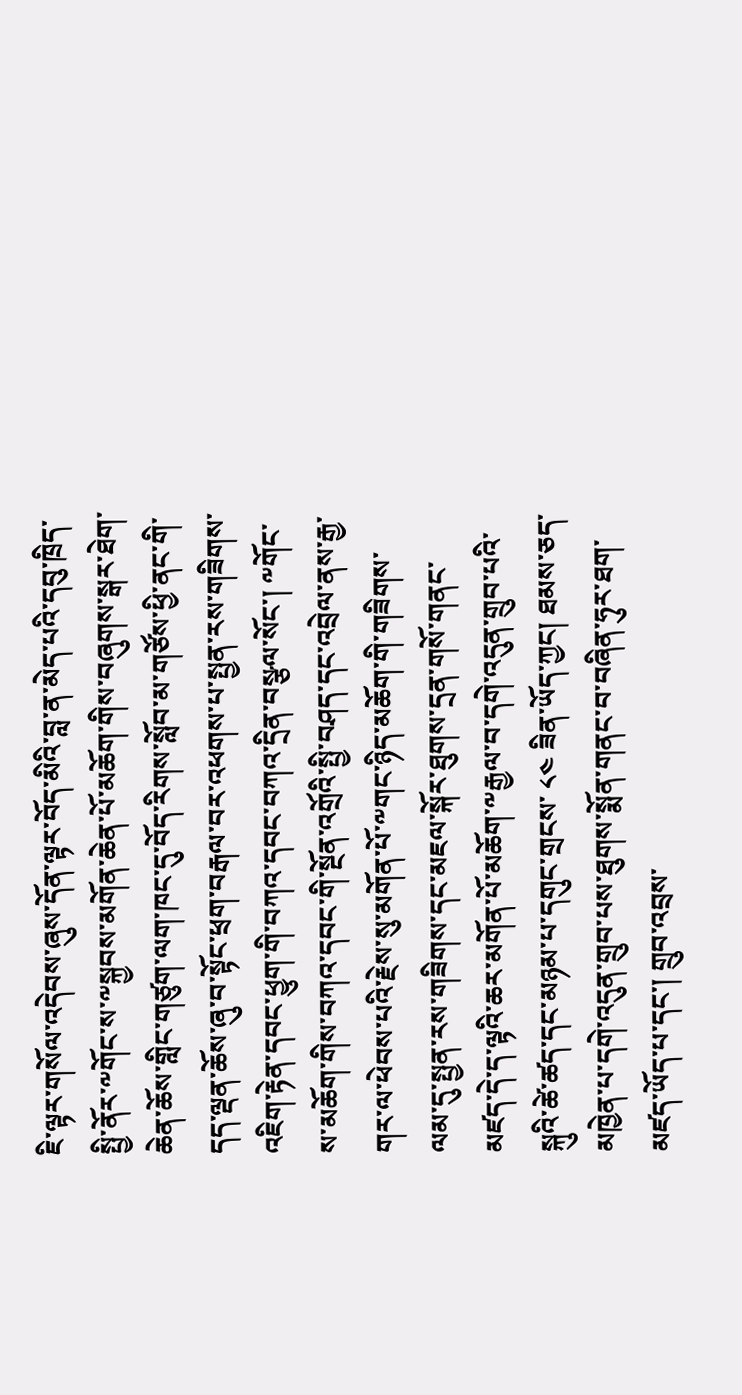ཇི་ལྟར་གསོལ་འདེབས་ཞུས་དོན་ལྟར་བོད་མིའི་བླ་ན་མེད་པའི་དབུ་ཁྲིད་སྤྱི་ནོར་༸གོང་ས་༸སྐྱབས་མགོན་ཆེན་པོ་མཆོག་གིས་བཞུགས་སྒར་ཐེག་ཆེན་ཆོས་གླིང་གཙུག་ལག་ཁང་དུ་བོད་རིགས་སློབ་མ་གཙོས་ཕྱི་ནང་གི་དད་ལྡན་ཆོས་ཞུ་བ་སྟོང་ཕྲག་བརྒལ་བར་འཕགས་པ་སྤྱན་རས་གཟིགས་འཇིག་རྟེན་དབང་ཕྱུག་གི་བཀའ་དབང་བཀའ་དྲིན་བསྩལ་སོང་། ༸གོང་ས་མཆོག་གིས་བཀའ་དབང་གི་སྔོན་འགྲོའི་སྤྱི་བཤད་དང་འབྲེལ་ནས་རྒྱ་གར་ལ་ཕེབས་པའི་རྗེས་སུ་མགོན་པོ་༸གང་ཉིད་མཆོག་གི་གཟིགས་ལམ་དུ་སྤྱན་རས་གཟིགས་དང་མཇལ་སྐོར་ཐུགས་དྲན་གསོ་གནང་མཛད་དེ་ད་ལྟའི་ཆར་མགོན་པོ་མཆོག་༸རྒྱལ་བ་དགེ་འདུན་གྲུབ་པའི་སྐུའི་ཚེ་ཚད་དང་མཉམ་པ་དགུང་གྲངས་ ༨༤ ཟིན་ཡོད་ཀྱང། ཐམས་ཅད་མཁྱེན་པ་དགེ་འདུན་གྲུབ་པས་ཐུགས་སྨོན་གནང་བ་བཞིན་ཧུར་ཐག་མཛད་ཡོད་པ་དང་། གྲུབ་འབྲས་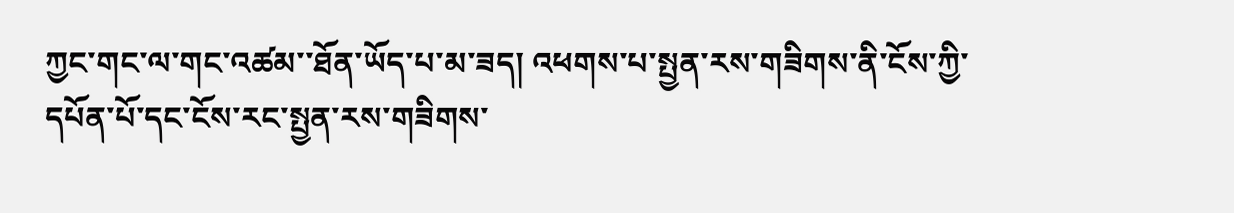ཀྱང་གང་ལ་གང་འཚམ་་ཐོན་ཡོད་པ་མ་ཟད། འཕགས་པ་སྤྱན་རས་གཟིགས་ནི་ངོས་ཀྱི་དཔོན་པོ་དང་ངོས་རང་སྤྱན་རས་གཟིགས་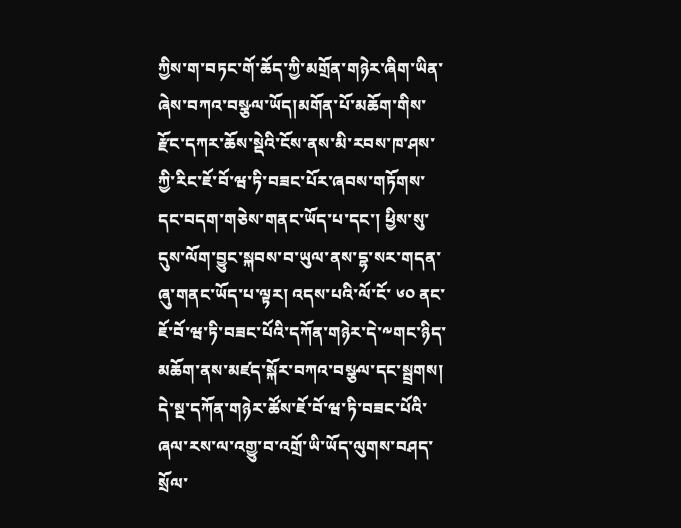ཀྱིས་ག་བཏང་གོ་ཆོད་ཀྱི་མགྲོན་གཉེར་ཞིག་ཡིན་ཞེས་བཀའ་བསྩལ་ཡོད།མགོན་པོ་མཆོག་གིས་རྫོང་དཀར་ཆོས་སྡེའི་ངོས་ནས་མི་རབས་ཁ་ཤས་ཀྱི་རིང་ཇོ་བོ་ཝ་ཏི་བཟང་པོར་ཞབས་གཏོགས་དང་བདག་གཅེས་གནང་ཡོད་པ་དང་། ཕྱིས་སུ་དུས་ལོག་བྱུང་སྐབས་བ་ཡུལ་ནས་དྷ་སར་གདན་ཞུ་གནང་ཡོད་པ་ལྟར། འདས་པའི་ལོ་ངོ་ ༦༠ ནང་ཇོ་བོ་ཝ་ཏི་བཟང་པོའི་དཀོན་གཉེར་དེ་༸གང་ཉིད་མཆོག་ནས་མཛད་སྐོར་བཀའ་བསྩལ་དང་སྦྲགས། དེ་སྔ་དཀོན་གཉེར་ཚོས་ཇོ་བོ་ཝ་ཏི་བཟང་པོའི་ཞལ་རས་ལ་འགྱུ་བ་འགྲོ་ཡི་ཡོད་ལུགས་བཤད་སྲོལ་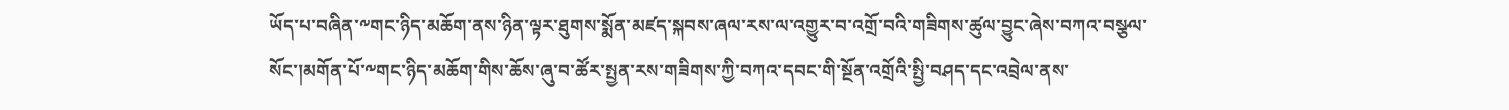ཡོད་པ་བཞིན་༸གང་ཉིད་མཆོག་ནས་ཉིན་ལྟར་ཐུགས་སྨོན་མཛད་སྐབས་ཞལ་རས་ལ་འགྱུར་བ་འགྲོ་བའི་གཟིགས་ཚུལ་བྱུང་ཞེས་བཀའ་བསྩལ་སོང་།མགོན་པོ་༸གང་ཉིད་མཆོག་གིས་ཆོས་ཞུ་བ་ཚོར་སྤྱན་རས་གཟིགས་ཀྱི་བཀའ་དབང་གི་སྔོན་འགྲོའི་སྤྱི་བཤད་དང་འབྲེལ་ནས་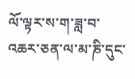ལོ་ལྟར་ས་ག་ཟླ་བ་འཆར་ཅན་ལ་མ་ཎི་དུང་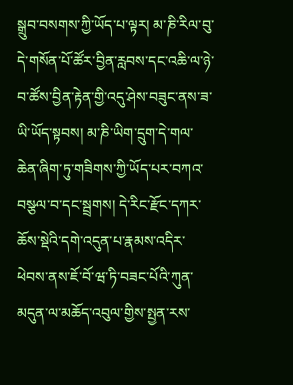སྒྲུབ་བསགས་ཀྱི་ཡོད་པ་ལྟར། མ་ཎི་རིལ་བུ་དེ་གསོན་པོ་ཚོར་བྱིན་རླབས་དང་འཆི་ལ་ཉེ་བ་ཚོས་བྱིན་རྟེན་གྱི་འདུ་ཤེས་བཟུང་ནས་ཟ་ཡི་ཡོད་སྟབས། མ་ཎི་ཡིག་དྲུག་དེ་གལ་ཆེན་ཞིག་ཏུ་གཟིགས་ཀྱི་ཡོད་པར་བཀའ་བསྩལ་བ་དང་སྦྲགས། དེ་རིང་རྫོང་དཀར་ཆོས་སྡེའི་དགེ་འདུན་པ་རྣམས་འདིར་ཕེབས་ནས་ཇོ་བོ་ཝ་ཏི་བཟང་པོའི་ཀུན་མདུན་ལ་མཆོད་འབུལ་གྱིས་སྤྱན་རས་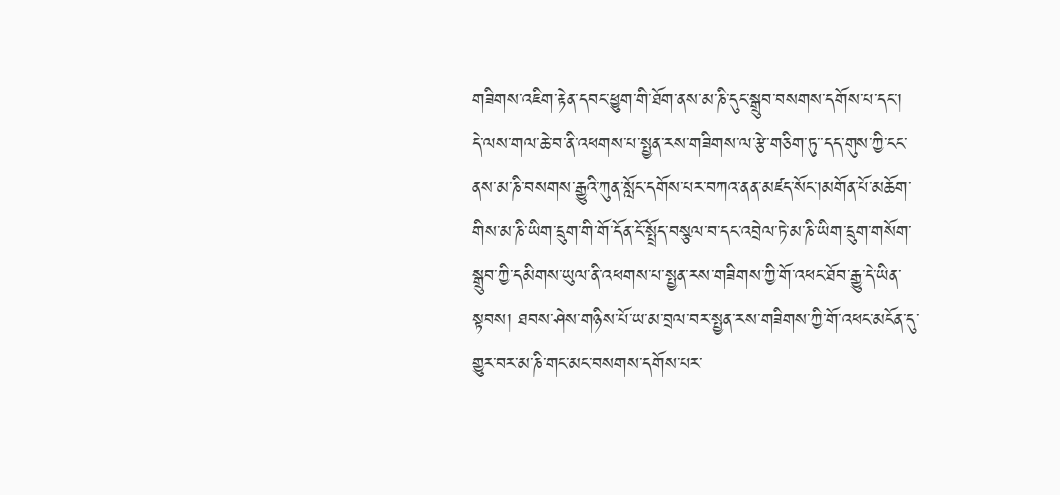གཟིགས་འཇིག་རྟེན་དབང་ཕྱུག་གི་ཐོག་ནས་མ་ཎི་དུང་སྒྲུབ་བསགས་དགོས་པ་དང་། དེ་ལས་གལ་ཆེ་བ་ནི་འཕགས་པ་སྤྱན་རས་གཟིགས་ལ་རྩེ་གཅིག་ཏུ་་དད་གུས་ཀྱི་ངང་ནས་མ་ཎི་བསགས་རྒྱུའི་ཀུན་སློང་དགོས་པར་བཀའ་ནན་མཛད་སོང་།མགོན་པོ་མཆོག་གིས་མ་ཎི་ཡིག་དྲུག་གི་གོ་དོན་ངོ་སྤྲོད་བསྩལ་བ་དང་འབྲེལ་ཏེ་མ་ཎི་ཡིག་དྲུག་གསོག་སྒྲུབ་ཀྱི་དམིགས་ཡུལ་ནི་འཕགས་པ་སྤྱན་རས་གཟིགས་ཀྱི་གོ་འཕང་ཐོབ་རྒྱུ་དེ་ཡིན་སྟབས། ཐབས་ཤེས་གཉིས་པོ་ཡ་མ་བྲལ་བར་སྤྱན་རས་གཟིགས་ཀྱི་གོ་འཕང་མངོན་དུ་གྱུར་བར་མ་ཎི་གང་མང་བསགས་དགོས་པར་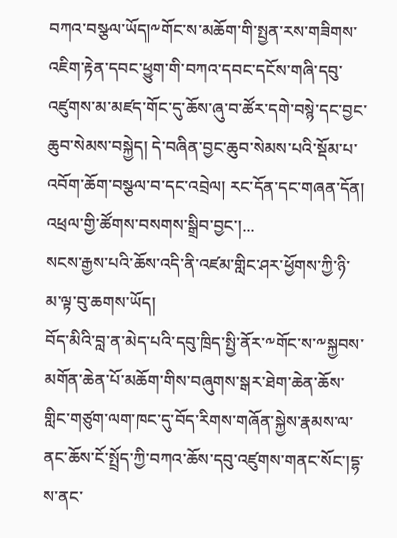བཀའ་བསྩལ་ཡོད།༸གོང་ས་མཆོག་གི་སྤྱན་རས་གཟིགས་འཇིག་རྟེན་དབང་ཕྱུག་གི་བཀའ་དབང་དངོས་གཞི་དབུ་འཛུགས་མ་མཛད་གོང་དུ་ཆོས་ཞུ་བ་ཚོར་དགེ་བསྙེ་དང་བྱང་ཆུབ་སེམས་བསྐྱེད། དེ་བཞིན་བྱང་ཆུབ་སེམས་པའི་སྡོམ་པ་འབོག་ཆོག་བསྩལ་བ་དང་འབྲེལ། རང་དོན་དང་གཞན་དོན། འཕྲལ་གྱི་ཚོགས་བསགས་སྒྲིབ་བྱང་།...
སངས་རྒྱས་པའི་ཆོས་འདི་ནི་འཛམ་གླིང་ཤར་ཕྱོགས་ཀྱི་ཉི་མ་ལྟ་བུ་ཆགས་ཡོད།
བོད་མིའི་བླ་ན་མེད་པའི་དབུ་ཁྲིད་སྤྱི་ནོར་༸གོང་ས་༸སྐྱབས་མགོན་ཆེན་པོ་མཆོག་གིས་བཞུགས་སྒར་ཐེག་ཆེན་ཆོས་གླིང་གཙུག་ལག་ཁང་དུ་བོད་རིགས་གཞོན་སྐྱེས་རྣམས་ལ་ནང་ཆོས་ངོ་སྤྲོད་ཀྱི་བཀའ་ཆོས་དབུ་འཛུགས་གནང་སོང་།དྷ་ས་ནང་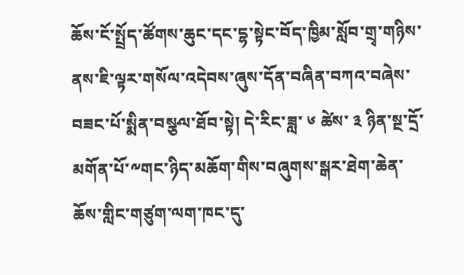ཆོས་ངོ་སྤྲོད་ཚོགས་ཆུང་དང་དྷ་སྟེང་བོད་ཁྱིམ་སློབ་གྲྭ་གཉིས་ནས་ཇི་ལྟར་གསོལ་འདེབས་ཞུས་དོན་བཞིན་བཀའ་བཞེས་བཟང་པོ་སྨིན་བསྩལ་ཐོབ་སྟེ། དེ་རིང་ཟླ་ ༦ ཚེས་ ༣ ཉིན་སྔ་དྲོ་མགོན་པོ་༸གང་ཉིད་མཆོག་གིས་བཞུགས་སྒར་ཐེག་ཆེན་ཆོས་གླིང་གཙུག་ལག་ཁང་དུ་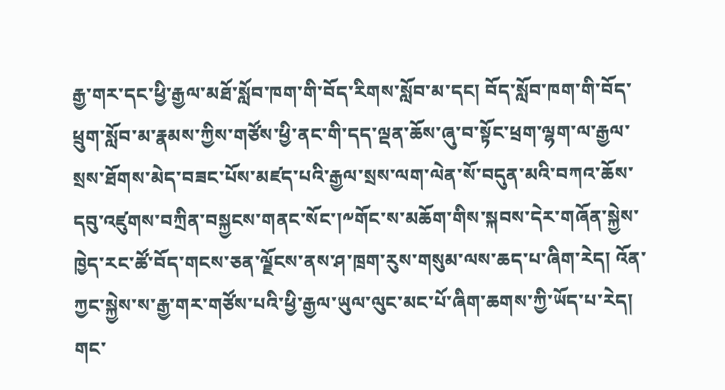རྒྱ་གར་དང་ཕྱི་རྒྱལ་མཐོ་སློབ་ཁག་གི་བོད་རིགས་སློབ་མ་དང། བོད་སློབ་ཁག་གི་བོད་ཕྲུག་སློབ་མ་རྣམས་ཀྱིས་གཙོས་ཕྱི་ནང་གི་དད་ལྡན་ཆོས་ཞུ་བ་སྟོང་ཕྲག་ལྷག་ལ་རྒྱལ་སྲས་ཐོགས་མེད་བཟང་པོས་མཛད་པའི་རྒྱལ་སྲས་ལག་ལེན་སོ་བདུན་མའི་བཀའ་ཆོས་དབུ་འཛུགས་བཀྲིན་བསྐྱངས་གནང་སོང་།༸གོང་ས་མཆོག་གིས་སྐབས་དེར་གཞོན་སྐྱེས་ཁྱེད་རང་ཚོ་བོད་གངས་ཅན་ལྗོངས་ནས་ཤ་ཁྲག་རུས་གསུམ་ལས་ཆད་པ་ཞིག་རེད། འོན་ཀྱང་སྐྱེས་ས་རྒྱ་གར་གཙོས་པའི་ཕྱི་རྒྱལ་ཡུལ་ལུང་མང་པོ་ཞིག་ཆགས་ཀྱི་ཡོད་པ་རེད། གང་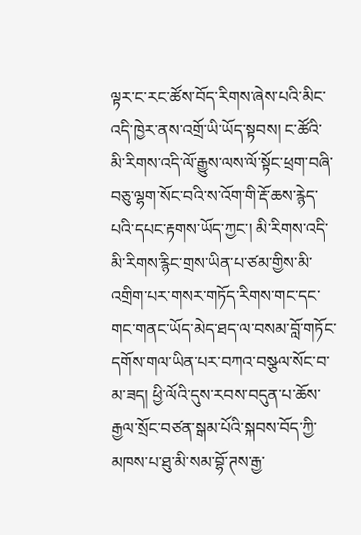ལྟར་ང་རང་ཚོས་བོད་རིགས་ཞེས་པའི་མིང་འདི་ཁྱེར་ནས་འགྲོ་ཡི་ཡོད་སྟབས། ང་ཚོའི་མི་རིགས་འདི་ལོ་རྒྱུས་ལས་ལོ་སྟོང་ཕྲག་བཞི་བཅུ་ལྷག་སོང་བའི་ས་འོག་གི་རྡོ་ཆས་རྙེད་པའི་དཔང་རྟགས་ཡོད་ཀྱང་། མི་རིགས་འདི་མི་རིགས་རྙིང་གྲས་ཡིན་པ་ཙམ་གྱིས་མི་འགྲིག་པར་གསར་གཏོད་རིགས་གང་དང་གང་གནང་ཡོད་མེད་ཐད་ལ་བསམ་བློ་གཏོང་དགོས་གལ་ཡིན་པར་བཀའ་བསྩལ་སོང་བ་མ་ཟད། ཕྱི་ལོའི་དུས་རབས་བདུན་པ་ཆོས་རྒྱལ་སྲོང་བཙན་སྒམ་པོའི་སྐབས་བོད་ཀྱི་མཁས་པ་ཐུ་མི་སམ་བྷོ་ཊས་རྒྱ་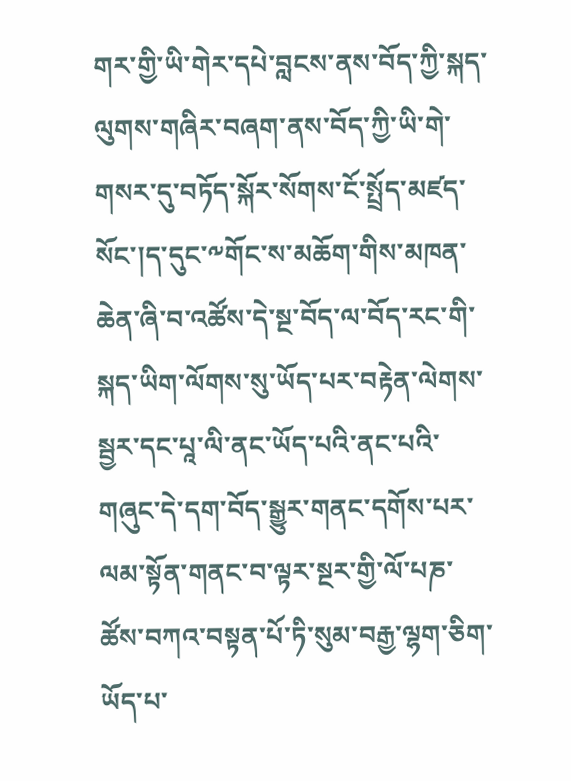གར་གྱི་ཡི་གེར་དཔེ་བླངས་ནས་བོད་ཀྱི་སྐད་ལུགས་གཞིར་བཞག་ནས་བོད་ཀྱི་ཡི་གེ་གསར་དུ་བཏོད་སྐོར་སོགས་ངོ་སྤྲོད་མཛད་སོང་།ད་དུང་༸གོང་ས་མཆོག་གིས་མཁན་ཆེན་ཞི་བ་འཚོས་དེ་སྔ་བོད་ལ་བོད་རང་གི་སྐད་ཡིག་ལོགས་སུ་ཡོད་པར་བརྟེན་ལེགས་སྦྱར་དང་པཱ་ལི་ནང་ཡོད་པའི་ནང་པའི་གཞུང་དེ་དག་བོད་སྒྱུར་གནང་དགོས་པར་ལམ་སྟོན་གནང་བ་ལྟར་སྔར་གྱི་ལོ་པཎ་ཚོས་བཀའ་བསྟན་པོ་ཏི་སུམ་བརྒྱ་ལྷག་ཅིག་ཡོད་པ་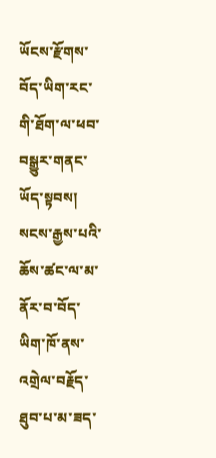ཡོངས་རྫོགས་བོད་ཡིག་རང་གི་ཐོག་ལ་ཕབ་བསྒྱུར་གནང་ཡོད་སྟབས། སངས་རྒྱས་པའི་ཆོས་ཚང་ལ་མ་ནོར་བ་བོད་ཡིག་ཁོ་ནས་འགྲེལ་བརྗོད་ཐུབ་པ་མ་ཟད་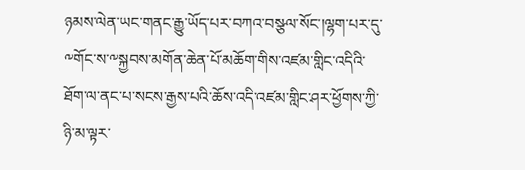ཉམས་ལེན་ཡང་གནང་རྒྱུ་ཡོད་པར་བཀའ་བསྩལ་སོང་།ལྷག་པར་དུ་༸གོང་ས་༸སྐྱབས་མགོན་ཆེན་པོ་མཆོག་གིས་འཛམ་གླིང་འདིའི་ཐོག་ལ་ནང་པ་སངས་རྒྱས་པའི་ཆོས་འདི་འཛམ་གླིང་ཤར་ཕྱོགས་ཀྱི་ཉི་མ་ལྟར་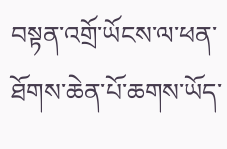བསྟན་འགྲོ་ཡོངས་ལ་ཕན་ཐོགས་ཆེན་པོ་ཆགས་ཡོད་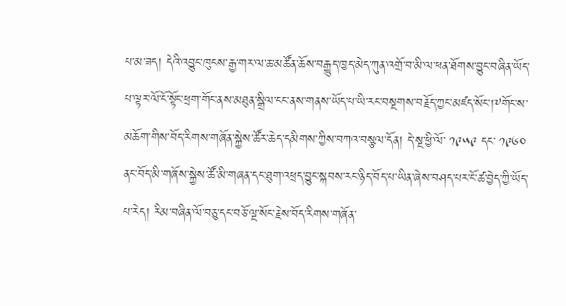པ་མ་ཟད། དེའི་འབྱུང་ཁུངས་རྒྱ་གར་ལ་ཆ་མཚོན་ཆོས་བརྒྱུད་ཁྱད་མེད་ཀུན་འགྲོ་བ་མི་ལ་ཕན་ཐོགས་བྱུང་བཞིན་ཡོད་པ་ལྟར་ལོ་ངོ་སྟོང་ཕྲག་གོང་ནས་མཐུན་སྒྲིལ་ངང་ནས་གནས་ཡོད་པ་ཡི་རང་བསྔགས་བརྗོད་ཀྱང་མཛད་སོང་།༸གོང་ས་མཆོག་གིས་བོད་རིགས་གཞོན་སྐྱེས་ཚོར་ཆེད་དམིགས་ཀྱིས་བཀའ་བསྩལ་དོན། དེ་སྔ་ཕྱི་ལོ་ ༡༩༥༩ དང་ ༡༩༦༠ ནང་བོད་མི་གཞོས་སྐྱེས་ཚོ་མི་གཞན་དང་ཐུག་འཕྲད་བྱུང་སྐབས་རང་ཉིད་བོད་པ་ཡིན་ཞེས་བཤད་པར་ངོ་ཚ་བྱེད་ཀྱི་ཡོད་པ་རེད། རིམ་བཞིན་ལོ་བཅུ་དང་བཅོ་ལྔ་སོང་རྗེས་བོད་རིགས་གཞོན་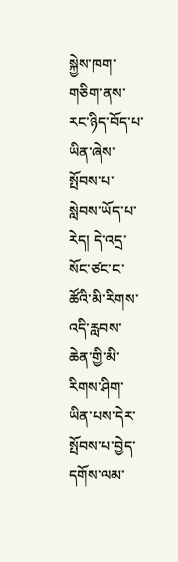སྐྱེས་ཁག་གཅིག་ནས་རང་ཉིད་བོད་པ་ཡིན་ཞེས་སྤོབས་པ་སླེབས་ཡོད་པ་རེད། དེ་འདྲ་སོང་ཙང་ང་ཚོའི་མི་རིགས་འདི་རླབས་ཆེན་གྱི་མི་རིགས་ཤིག་ཡིན་པས་དེར་སྤོབས་པ་བྱེད་དགོས་ལམ་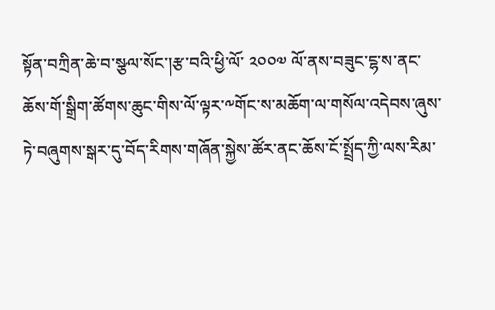སྟོན་བཀྲིན་ཆེ་བ་སྩལ་སོང་།རྩ་བའི་ཕྱི་ལོ་ ༢༠༠༧ ལོ་ནས་བཟུང་ངྷ་ས་ནང་ཆོས་གོ་སྒྲིག་ཚོགས་ཆུང་གིས་ལོ་ལྟར་༸གོང་ས་མཆོག་ལ་གསོལ་འདེབས་ཞུས་ཏེ་བཞུགས་སྒར་དུ་བོད་རིགས་གཞོན་སྐྱེས་ཚོར་ནང་ཆོས་ངོ་སྤྲོད་ཀྱི་ལས་རིམ་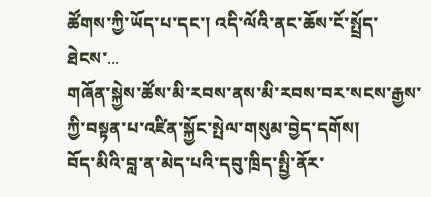ཚོགས་ཀྱི་ཡོད་པ་དང་། འདི་ལོའི་ནང་ཆོས་ངོ་སྤྲོད་ཐེངས་...
གཞོན་སྐྱེས་ཚོས་མི་རབས་ནས་མི་རབས་བར་སངས་རྒྱས་ཀྱི་བསྟན་པ་འཛིན་སྐྱོང་སྤེལ་གསུམ་བྱེད་དགོས།
བོད་མིའི་བླ་ན་མེད་པའི་དབུ་ཁྲིད་སྤྱི་ནོར་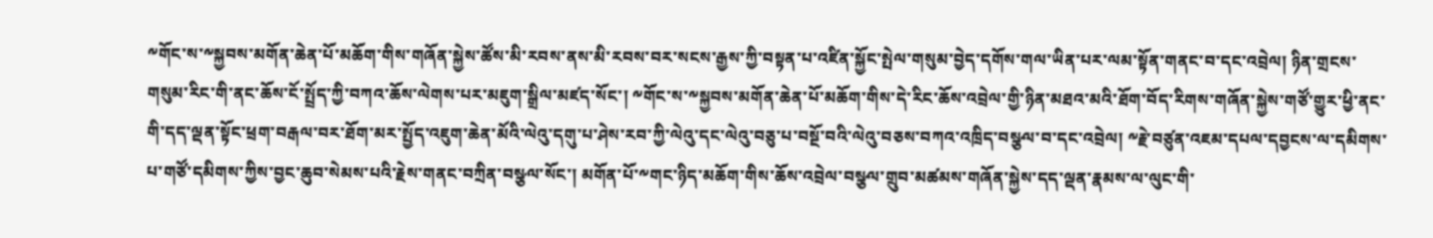༸གོང་ས་༸སྐྱབས་མགོན་ཆེན་པོ་མཆོག་གིས་གཞོན་སྐྱེས་ཚོས་མི་རབས་ནས་མི་རབས་བར་སངས་རྒྱས་ཀྱི་བསྟན་པ་འཛིན་སྐྱོང་སྤེལ་གསུམ་བྱེད་དགོས་གལ་ཡིན་པར་ལམ་སྟོན་གནང་བ་དང་འབྲེལ། ཉིན་གྲངས་གསུམ་རིང་གི་ནང་ཆོས་ངོ་སྤྲོད་ཀྱི་བཀའ་ཆོས་ལེགས་པར་མཇུག་སྒྲིལ་མཛད་སོང་། ༸གོང་ས་༸སྐྱབས་མགོན་ཆེན་པོ་མཆོག་གིས་དེ་རིང་ཆོས་འབྲེལ་གྱི་ཉིན་མཐའ་མའི་ཐོག་བོད་རིགས་གཞོན་སྐྱེས་གཙོ་གྱུར་ཕྱི་ནང་གི་དད་ལྡན་སྟོང་ཕྲག་བརྒལ་བར་ཐོག་མར་སྤྱོད་འཇུག་ཆེན་མོའི་ལེའུ་དགུ་པ་ཤེས་རབ་ཀྱི་ལེའུ་དང་ལེའུ་བཅུ་པ་བསྔོ་བའི་ལེའུ་བཅས་བཀའ་འཁྲིད་བསྩལ་བ་དང་འབྲེལ། ༸རྗེ་བཙུན་འཇམ་དཔལ་དབྱངས་ལ་དམིགས་པ་གཙོ་དམིགས་ཀྱིས་བྱང་ཆུབ་སེམས་པའི་རྗེས་གནང་བཀྲིན་བསྩལ་སོང་། མགོན་པོ་༸གང་ཉིད་མཆོག་གིས་ཆོས་འབྲེལ་བསྩལ་གྲུབ་མཚམས་གཞོན་སྐྱེས་དད་ལྡན་རྣམས་ལ་ལུང་གི་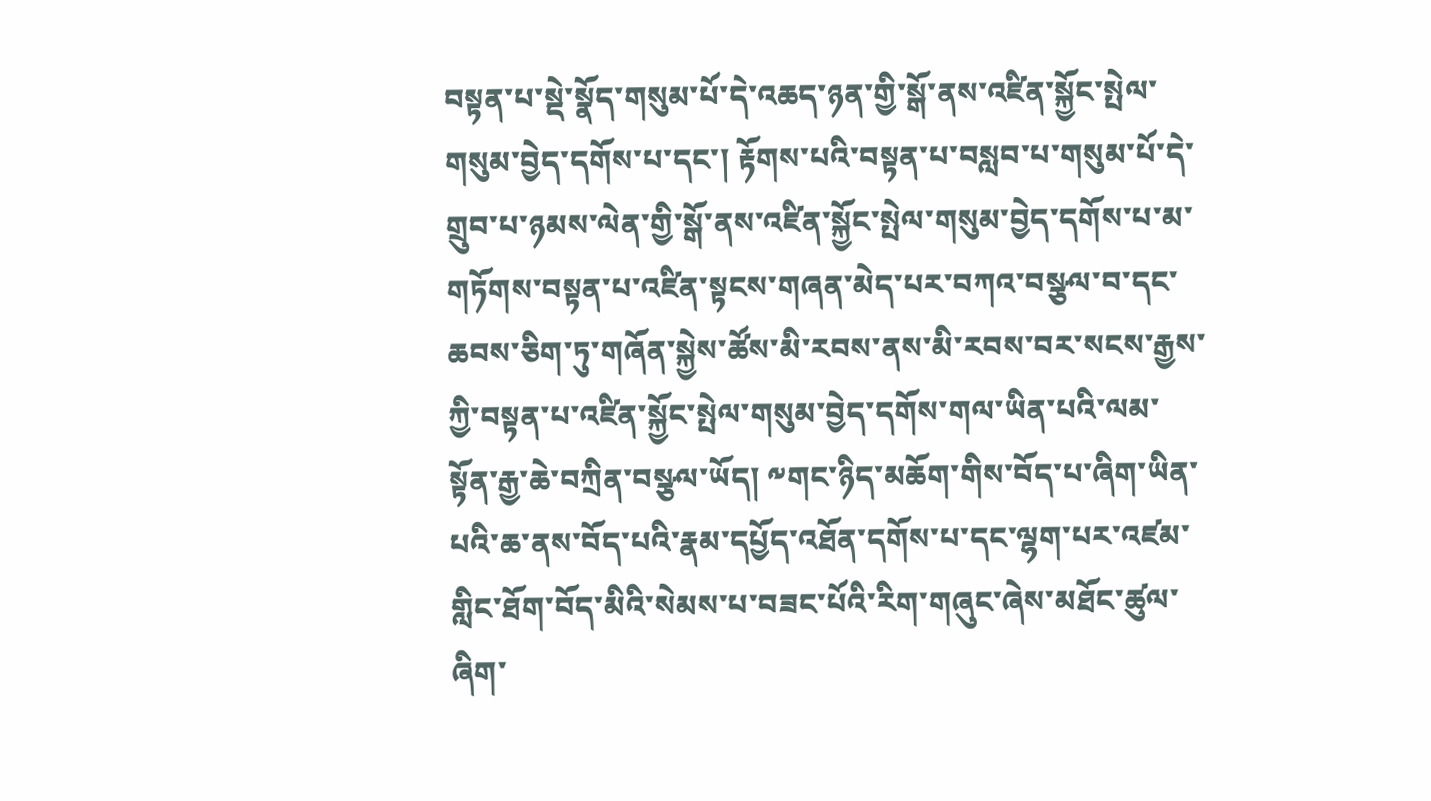བསྟན་པ་སྡེ་སྣོད་གསུམ་པོ་དེ་འཆད་ཉན་གྱི་སྒོ་ནས་འཛིན་སྐྱོང་སྤེལ་གསུམ་བྱེད་དགོས་པ་དང་། རྟོགས་པའི་བསྟན་པ་བསླབ་པ་གསུམ་པོ་དེ་གྲུབ་པ་ཉམས་ལེན་གྱི་སྒོ་ནས་འཛིན་སྐྱོང་སྤེལ་གསུམ་བྱེད་དགོས་པ་མ་གཏོགས་བསྟན་པ་འཛིན་སྟངས་གཞན་མེད་པར་བཀའ་བསྩལ་བ་དང་ཆབས་ཅིག་ཏུ་གཞོན་སྐྱེས་ཚོས་མི་རབས་ནས་མི་རབས་བར་སངས་རྒྱས་ཀྱི་བསྟན་པ་འཛིན་སྐྱོང་སྤེལ་གསུམ་བྱེད་དགོས་གལ་ཡིན་པའི་ལམ་སྟོན་རྒྱ་ཆེ་བཀྲིན་བསྩལ་ཡོད། ༸གང་ཉིད་མཆོག་གིས་བོད་པ་ཞིག་ཡིན་པའི་ཆ་ནས་བོད་པའི་རྣམ་དཔྱོད་འཐོན་དགོས་པ་དང་ལྷག་པར་འཛམ་གླིང་ཐོག་བོད་མིའི་སེམས་པ་བཟང་པོའི་རིག་གཞུང་ཞེས་མཐོང་ཚུལ་ཞིག་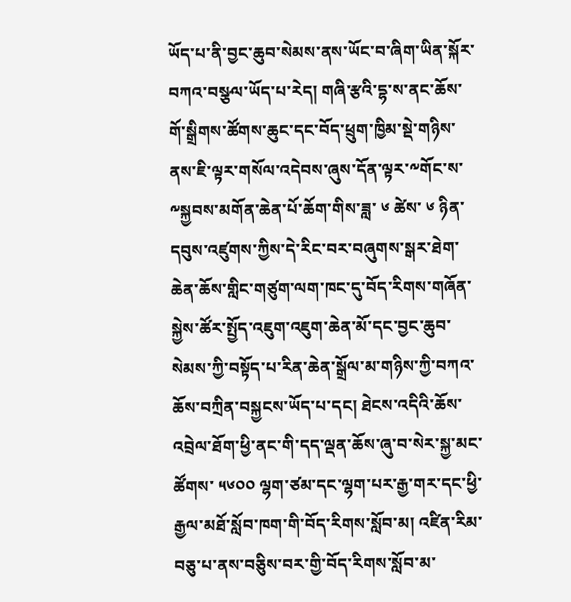ཡོད་པ་ནི་བྱང་ཆུབ་སེམས་ནས་ཡོང་བ་ཞིག་ཡིན་སྐོར་བཀའ་བསྩལ་ཡོད་པ་རེད། གཞི་རྩའི་དྷ་ས་ནང་ཆོས་གོ་སྒྲིགས་ཚོགས་ཆུང་དང་བོད་ཕྲུག་ཁྱིམ་སྡེ་གཉིས་ནས་ཇི་ལྟར་གསོལ་འདེབས་ཞུས་དོན་ལྟར་༸གོང་ས་༸སྐྱབས་མགོན་ཆེན་པོ་ཆོག་གིས་ཟླ་ ༦ ཚེས་ ༦ ཉིན་དབུས་འཛུགས་ཀྱིས་དེ་རིང་བར་བཞུགས་སྒར་ཐེག་ཆེན་ཆོས་གླིང་གཙུག་ལག་ཁང་དུ་བོད་རིགས་གཞོན་སྐྱེས་ཚོར་སྤྱོད་འཇུག་འཇུག་ཆེན་མོ་དང་བྱང་ཆུབ་སེམས་ཀྱི་བསྟོད་པ་རིན་ཆེན་སྒྲོལ་མ་གཉིས་ཀྱི་བཀའ་ཆོས་བཀྲིན་བསྐྱངས་ཡོད་པ་དང། ཐེངས་འདིའི་ཆོས་འབྲེལ་ཐོག་ཕྱི་ནང་གི་དད་ལྡན་ཆོས་ཞུ་བ་སེར་སྐྱ་མང་ཚོགས་ ༥༦༠༠ ལྷག་ཙམ་དང་ལྷག་པར་རྒྱ་གར་དང་ཕྱི་རྒྱལ་མཐོ་སློབ་ཁག་གི་བོད་རིགས་སློབ་མ། འཛིན་རིམ་བཅུ་པ་ནས་བཅིུས་བར་གྱི་བོད་རིགས་སློབ་མ་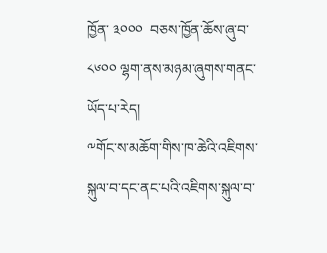ཁྱོན་ ༣༠༠༠  བཅས་ཁྱོན་ཆོས་ཞུ་བ་ ༨༦༠༠ ལྷག་ནས་མཉམ་ཞུགས་གནང་ཡོད་པ་རེད།
༸གོང་ས་མཆོག་གིས་ཁ་ཆེའི་འཇིགས་སྐུལ་བ་དང་ནང་པའི་འཇིགས་སྐུལ་བ་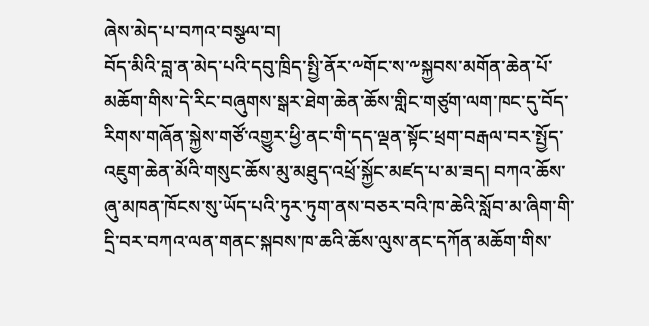ཞེས་མེད་པ་བཀའ་བསྩལ་བ།
བོད་མིའི་བླ་ན་མེད་པའི་དབུ་ཁྲིད་སྤྱི་ནོར་༸གོང་ས་༸སྐྱབས་མགོན་ཆེན་པོ་མཆོག་གིས་དེ་རིང་བཞུགས་སྒར་ཐེག་ཆེན་ཆོས་གླིང་གཙུག་ལག་ཁང་དུ་བོད་རིགས་གཞོན་སྐྱེས་གཙོ་འགྱུར་ཕྱི་ནང་གི་དད་ལྡན་སྟོང་ཕྲག་བརྒལ་བར་སྤྱོད་འཇུག་ཆེན་མོའི་གསུང་ཆོས་མུ་མཐུད་འཕྲོ་སྐྱོང་མཛད་པ་མ་ཟད། བཀའ་ཆོས་ཞུ་མཁན་ཁོངས་སུ་ཡོད་པའི་ཏུར་ཏུག་ནས་བཅར་བའི་ཁ་ཆེའི་སློབ་མ་ཞིག་གི་དྲི་བར་བཀའ་ལན་གནང་སྐབས་ཁ་ཆའི་ཆོས་ལུས་ནང་དཀོན་མཆོག་གིས་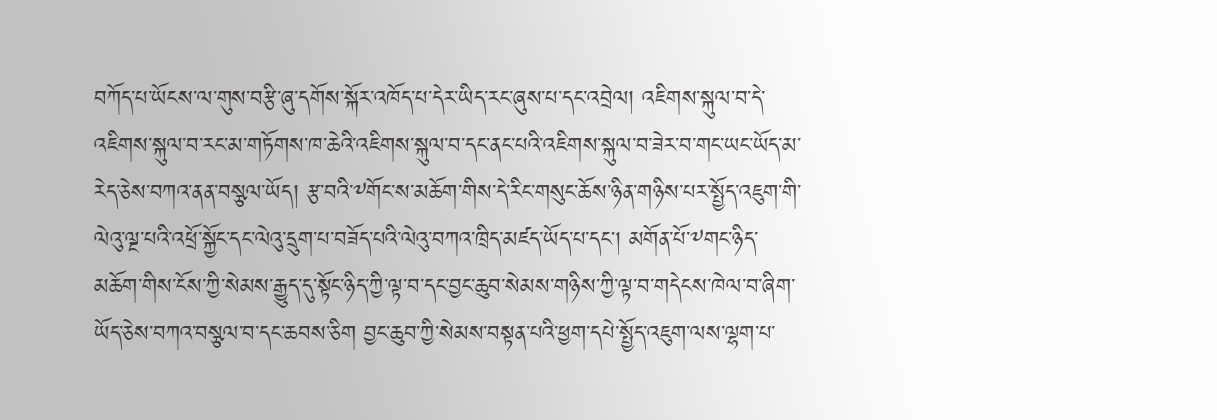བཀོད་པ་ཡོངས་ལ་གུས་བརྩི་ཞུ་དགོས་སྐོར་འཁོད་པ་དེར་ཡིད་རང་ཞུས་པ་དང་འབྲེལ། འཇིགས་སྐུལ་བ་དེ་འཇིགས་སྐུལ་བ་རང་མ་གཏོགས་ཁ་ཆེའི་འཇིགས་སྐུལ་བ་དང་ནང་པའི་འཇིགས་སྐུལ་བ་ཟེར་བ་གང་ཡང་ཡོད་མ་རེད་ཅེས་བཀའ་ནན་བསྩལ་ཡོད། རྩ་བའི་༸གོང་ས་མཆོག་གིས་དེ་རིང་གསུང་ཆོས་ཉིན་གཉིས་པར་སྤྱོད་འཇུག་གི་ལེའུ་ལྔ་པའི་འཕྲོ་སྐྱོང་དང་ལེའུ་དྲུག་པ་བཟོད་པའི་ལེའུ་བཀའ་ཁྲིད་མཛད་ཡོད་པ་དང། མགོན་པོ་༸གང་ཉིད་མཆོག་གིས་ངོས་ཀྱི་སེམས་རྒྱུད་དུ་སྟོང་ཉིད་ཀྱི་ལྟ་བ་དང་བྱང་ཆུབ་སེམས་གཉིས་ཀྱི་ལྟ་བ་གདེངས་ཁེལ་བ་ཞིག་ཡོད་ཅེས་བཀའ་བསྩལ་བ་དང་ཆབས་ཅིག བྱང་ཆུབ་ཀྱི་སེམས་བསྟན་པའི་ཕྱག་དཔེ་སྤྱོད་འཇུག་ལས་ལྷག་པ་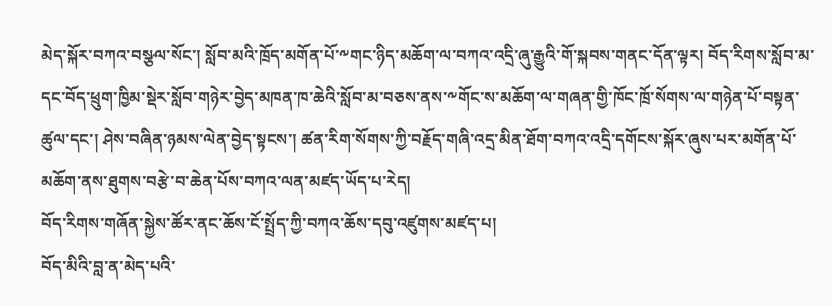མེད་སྐོར་བཀའ་བསྩལ་སོང་། སློབ་མའི་ཁྲོད་མགོན་པོ་༸གང་ཉིད་མཆོག་ལ་བཀའ་འདྲི་ཞུ་རྒྱུའི་གོ་སྐབས་གནང་དོན་ལྟར། བོད་རིགས་སློབ་མ་དང་བོད་ཕྲུག་ཁྱིམ་སྡེར་སློབ་གཉེར་བྱེད་མཁན་ཁ་ཆེའི་སློབ་མ་བཅས་ནས་༸གོང་ས་མཆོག་ལ་གཞན་གྱི་ཁོང་ཁྲོ་སོགས་ལ་གཉེན་པོ་བསྟན་ཚུལ་དང་། ཤེས་བཞིན་ཉམས་ལེན་བྱེད་སྟངས་། ཚན་རིག་སོགས་ཀྱི་བརྗོད་གཞི་འདྲ་མིན་ཐོག་བཀའ་འདྲི་དགོངས་སྐོར་ཞུས་པར་མགོན་པོ་མཆོག་ནས་ཐུགས་བརྩེ་བ་ཆེན་པོས་བཀའ་ལན་མཛད་ཡོད་པ་རེད།
བོད་རིགས་གཞོན་སྐྱེས་ཚོར་ནང་ཆོས་ངོ་སྤྲོད་ཀྱི་བཀའ་ཆོས་དབུ་འཛུགས་མཛད་པ།
བོད་མིའི་བླ་ན་མེད་པའི་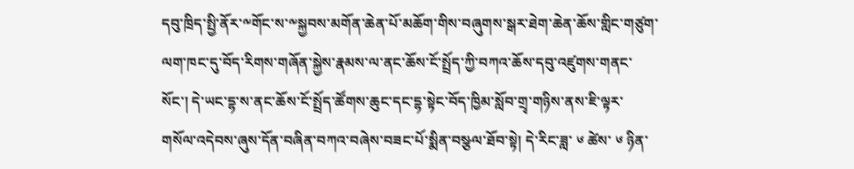དབུ་ཁྲིད་སྤྱི་ནོར་༸གོང་ས་༸སྐྱབས་མགོན་ཆེན་པོ་མཆོག་གིས་བཞུགས་སྒར་ཐེག་ཆེན་ཆོས་གླིང་གཙུག་ལག་ཁང་དུ་བོད་རིགས་གཞོན་སྐྱེས་རྣམས་ལ་ནང་ཆོས་ངོ་སྤྲོད་ཀྱི་བཀའ་ཆོས་དབུ་འཛུགས་གནང་སོང་། དེ་ཡང་དྷ་ས་ནང་ཆོས་ངོ་སྤྲོད་ཚོགས་ཆུང་དང་དྷ་སྟེང་བོད་ཁྱིམ་སློབ་གྲྭ་གཉིས་ནས་ཇི་ལྟར་གསོལ་འདེབས་ཞུས་དོན་བཞིན་བཀའ་བཞེས་བཟང་པོ་སྨིན་བསྩལ་ཐོབ་སྟེ། དེ་རིང་ཟླ་ ༦ ཚེས་ ༦ ཉིན་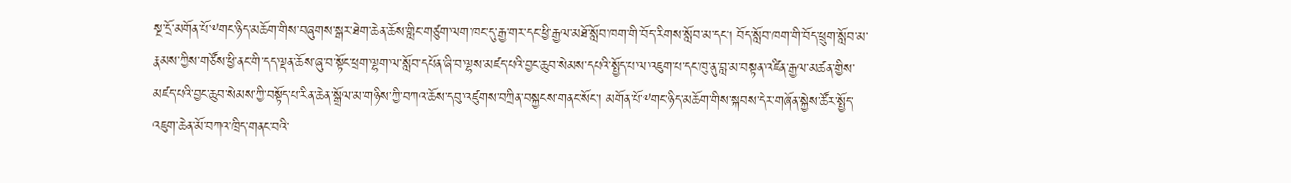སྔ་དྲོ་མགོན་པོ་༸གང་ཉིད་མཆོག་གིས་བཞུགས་སྒར་ཐེག་ཆེན་ཆོས་གླིང་གཙུག་ལག་ཁང་དུ་རྒྱ་གར་དང་ཕྱི་རྒྱལ་མཐོ་སློབ་ཁག་གི་བོད་རིགས་སློབ་མ་དང། བོད་སློབ་ཁག་གི་བོད་ཕྲུག་སློབ་མ་རྣམས་ཀྱིས་གཙོས་ཕྱི་ནང་གི་དད་ལྡན་ཆོས་ཞུ་བ་སྟོང་ཕྲག་ལྷག་ལ་སློབ་དཔོན་ཞི་བ་ལྷས་མཛད་པའི་བྱང་ཆུབ་སེམས་དཔའི་སྤྱོད་པ་ལ་འཇུག་པ་དང་ཁུ་ནུ་བླ་མ་བསྟན་འཛིན་རྒྱལ་མཚན་གྱིས་མཛད་པའི་བྱང་ཆུབ་སེམས་ཀྱི་བསྟོད་པ་རིན་ཆེན་སྒྲོལ་མ་གཉིས་ཀྱི་བཀའ་ཆོས་དབུ་འཛུགས་བཀྲིན་བསྐྱངས་གནང་སོང་། མགོན་པོ་༸གང་ཉིད་མཆོག་གིས་སྐབས་དེར་གཞོན་སྐྱེས་ཚོར་སྤྱོད་འཇུག་ཆེན་མོ་བཀའ་ཁྲིད་གནང་བའི་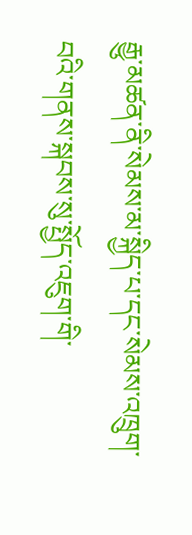རྒྱུ་མཚན་ནི་སེམས་མ་སྐྱིད་པ་དང་སེམས་འཁྲུག་བའི་གནས་སྐབས་སུ་སྤྱོད་འཇུག་གི་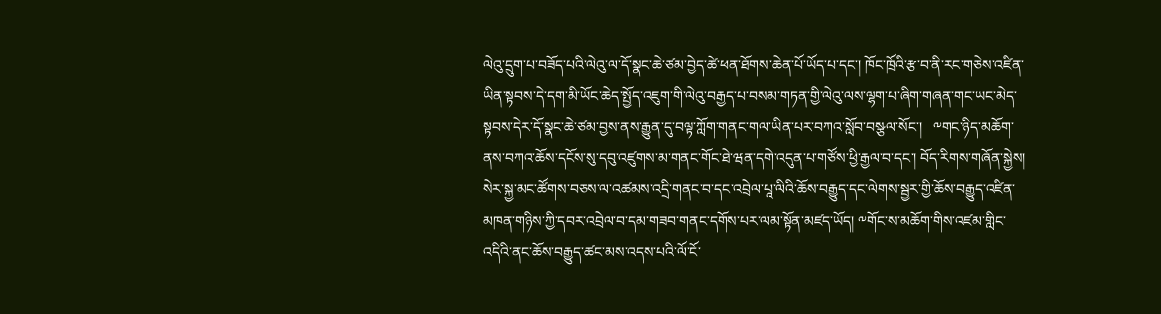ལེའུ་དྲུག་པ་བཟོད་པའི་ལེའུ་ལ་དོ་སྣང་ཆེ་ཙམ་བྱེད་ཚེ་ཕན་ཐོགས་ཆེན་པོ་ཡོད་པ་དང་། ཁོང་ཁྲོའི་རྩ་བ་ནི་རང་གཅེས་འཛིན་ཡིན་སྟབས་དེ་དག་མི་ཡོང་ཆེད་སྤྱོད་འཇུག་གི་ལེའུ་བརྒྱད་པ་བསམ་གཏན་གྱི་ལེའུ་ལས་ལྷག་པ་ཞིག་གཞན་གང་ཡང་མེད་སྟབས་དེར་དོ་སྣང་ཆེ་ཙམ་བྱས་ནས་རྒྱུན་དུ་བལྟ་ཀློག་གནང་གལ་ཡིན་པར་བཀའ་སློབ་བསྩལ་སོང་།   ༸གང་ཉིད་མཆོག་ནས་བཀའ་ཆོས་དངོས་སུ་དབུ་འཛུགས་མ་གནང་གོང་ཐེ་ཝན་དགེ་འདུན་པ་གཙོས་ཕྱི་རྒྱལ་བ་དང་། བོད་རིགས་གཞོན་སྐྱེས། སེར་སྐྱ་མང་ཚོགས་བཅས་ལ་འཚམས་འདྲི་གནང་བ་དང་འབྲེལ་པཱ་ལིའི་ཆོས་བརྒྱུད་དང་ལེགས་སྦྱར་གྱི་ཆོས་བརྒྱུད་འཛིན་མཁན་གཉིས་ཀྱི་དབར་འབྲེལ་བ་དམ་གཟབ་གནང་དགོས་པར་ལམ་སྟོན་མཛད་ཡོད། ༸གོང་ས་མཆོག་གིས་འཛམ་གླིང་འདིའི་ནང་ཆོས་བརྒྱུད་ཚང་མས་འདས་པའི་ལོ་ངོ་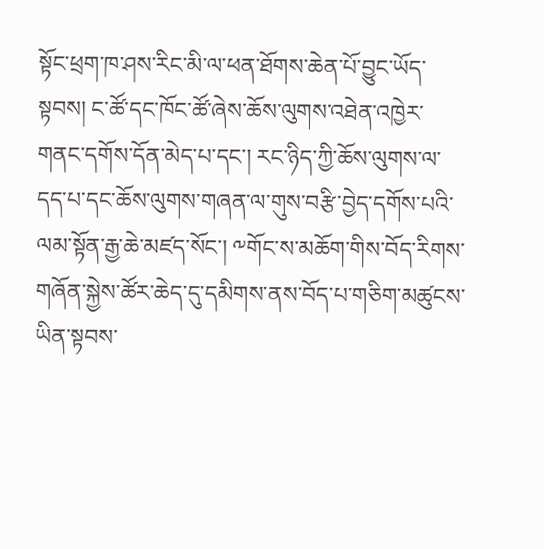སྟོང་ཕྲག་ཁ་ཤས་རིང་མི་ལ་ཕན་ཐོགས་ཆེན་པོ་བྱུང་ཡོད་སྟབས། ང་ཚོ་དང་ཁོང་ཚོ་ཞེས་ཆོས་ལུགས་འཐེན་འཁྱེར་གནང་དགོས་དོན་མེད་པ་དང་། རང་ཉིད་ཀྱི་ཆོས་ལུགས་ལ་དད་པ་དང་ཆོས་ལུགས་གཞན་ལ་གུས་བརྩི་བྱེད་དགོས་པའི་ལམ་སྟོན་རྒྱ་ཆེ་མཛད་སོང་། ༸གོང་ས་མཆོག་གིས་བོད་རིགས་གཞོན་སྐྱེས་ཚོར་ཆེད་དུ་དམིགས་ནས་བོད་པ་གཅིག་མཚུངས་ཡིན་སྟབས་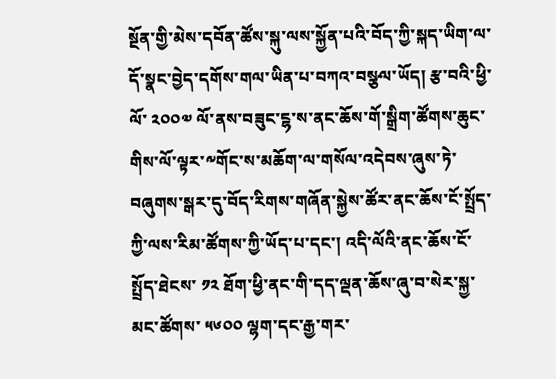སྔོན་གྱི་མེས་དབོན་ཚོས་སྐུ་ལས་སྐྱོན་པའི་བོད་ཀྱི་སྐད་ཡིག་ལ་དོ་སྣང་བྱེད་དགོས་གལ་ཡིན་པ་བཀའ་བསྩལ་ཡོད། རྩ་བའི་ཕྱི་ལོ་ ༢༠༠༧ ལོ་ནས་བཟུང་ངྷ་ས་ནང་ཆོས་གོ་སྒྲིག་ཚོགས་ཆུང་གིས་ལོ་ལྟར་༸གོང་ས་མཆོག་ལ་གསོལ་འདེབས་ཞུས་ཏེ་བཞུགས་སྒར་དུ་བོད་རིགས་གཞོན་སྐྱེས་ཚོར་ནང་ཆོས་ངོ་སྤྲོད་ཀྱི་ལས་རིམ་ཚོགས་ཀྱི་ཡོད་པ་དང་། འདི་ལོའི་ནང་ཆོས་ངོ་སྤྲོད་ཐེངས་ ༡༢ ཐོག་ཕྱི་ནང་གི་དད་ལྡན་ཆོས་ཞུ་བ་སེར་སྐྱ་མང་ཚོགས་ ༥༦༠༠ ལྷག་དང་རྒྱ་གར་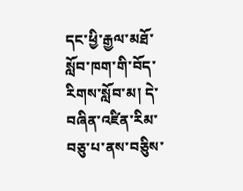དང་ཕྱི་རྒྱལ་མཐོ་སློབ་ཁག་གི་བོད་རིགས་སློབ་མ། དེ་བཞིན་འཛིན་རིམ་བཅུ་པ་ནས་བཅིུས་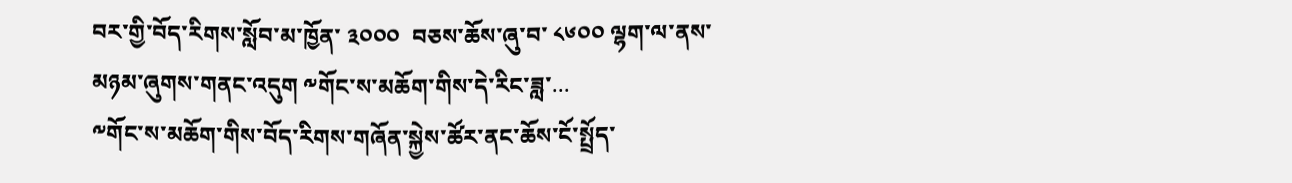བར་གྱི་བོད་རིགས་སློབ་མ་ཁྱོན་ ༣༠༠༠  བཅས་ཆོས་ཞུ་བ་ ༨༦༠༠ ལྷག་ལ་ནས་མཉམ་ཞུགས་གནང་འདུག ༸གོང་ས་མཆོག་གིས་དེ་རིང་ཟླ་...
༸གོང་ས་མཆོག་གིས་བོད་རིགས་གཞོན་སྐྱེས་ཚོར་ནང་ཆོས་ངོ་སྤྲོད་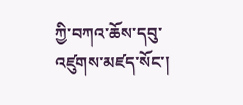ཀྱི་བཀའ་ཆོས་དབུ་འཛུགས་མཛད་སོང་།